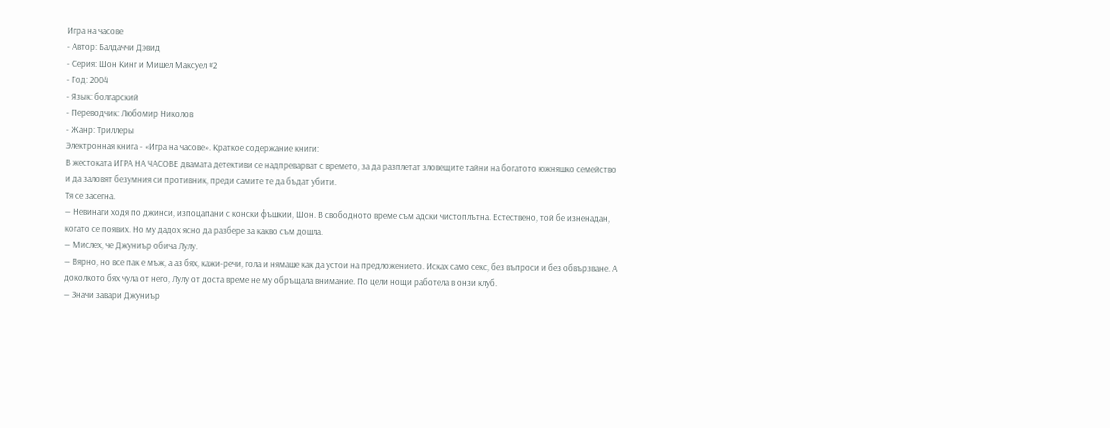Игра на часове
- Автор: Балдаччи Дэвид
- Серия: Шон Кинг и Мишел Максуел #2
- Год: 2004
- Язык: болгарский
- Переводчик: Любомир Николов
- Жанр: Триллеры
Электронная книга - «Игра на часове». Краткое содержание книги:
В жестоката ИГРА НА ЧАСОВЕ двамата детективи се надпреварват с времето, за да разплетат зловещите тайни на богатото южняшко семейство и да заловят безумния си противник, преди самите те да бъдат убити.
Тя се засегна.
— Невинаги ходя по джинси, изпоцапани с конски фъшкии, Шон. В свободното време съм адски чистоплътна. Естествено, той бе изненадан, когато се появих. Но му дадох ясно да разбере за какво съм дошла.
— Мислех, че Джуниър обича Лулу.
— Вярно, но все пак е мъж, а аз бях, кажи-речи, гола и нямаше как да устои на предложението. Исках само секс, без въпроси и без обвързване. А доколкото бях чула от него, Лулу от доста време не му обръщала внимание. По цели нощи работела в онзи клуб.
— Значи завари Джуниър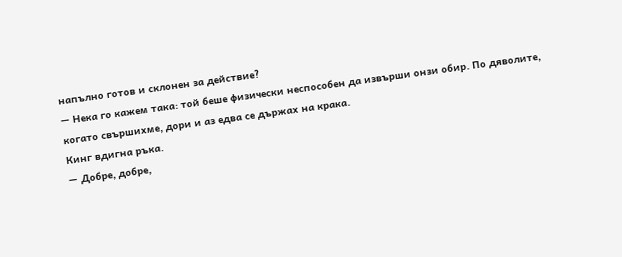напълно готов и склонен за действие?
— Нека го кажем така: той беше физически неспособен да извърши онзи обир. По дяволите, когато свършихме, дори и аз едва се държах на крака.
Кинг вдигна ръка.
— Добре, добре,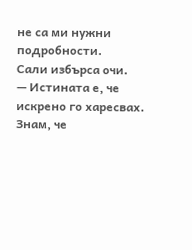не са ми нужни подробности.
Сали избърса очи.
— Истината е, че искрено го харесвах. Знам, че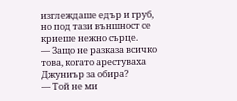изглеждаше едър и груб, но под тази външност се криеше нежно сърце.
— Защо не разказа всичко това, когато арестуваха Джуниър за обира?
— Той не ми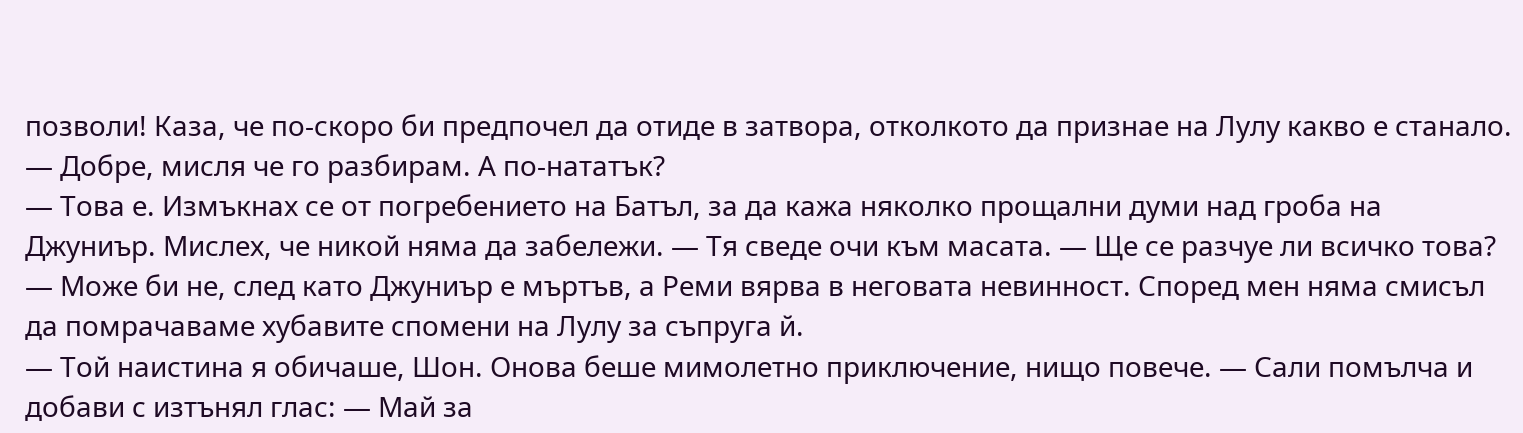позволи! Каза, че по-скоро би предпочел да отиде в затвора, отколкото да признае на Лулу какво е станало.
— Добре, мисля че го разбирам. А по-нататък?
— Това е. Измъкнах се от погребението на Батъл, за да кажа няколко прощални думи над гроба на Джуниър. Мислех, че никой няма да забележи. — Тя сведе очи към масата. — Ще се разчуе ли всичко това?
— Може би не, след като Джуниър е мъртъв, а Реми вярва в неговата невинност. Според мен няма смисъл да помрачаваме хубавите спомени на Лулу за съпруга й.
— Той наистина я обичаше, Шон. Онова беше мимолетно приключение, нищо повече. — Сали помълча и добави с изтънял глас: — Май за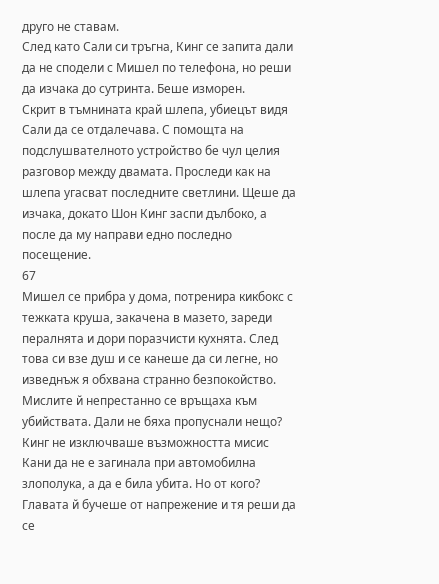друго не ставам.
След като Сали си тръгна, Кинг се запита дали да не сподели с Мишел по телефона, но реши да изчака до сутринта. Беше изморен.
Скрит в тъмнината край шлепа, убиецът видя Сали да се отдалечава. С помощта на подслушвателното устройство бе чул целия разговор между двамата. Проследи как на шлепа угасват последните светлини. Щеше да изчака, докато Шон Кинг заспи дълбоко, а после да му направи едно последно посещение.
67
Мишел се прибра у дома, потренира кикбокс с тежката круша, закачена в мазето, зареди пералнята и дори поразчисти кухнята. След това си взе душ и се канеше да си легне, но изведнъж я обхвана странно безпокойство. Мислите й непрестанно се връщаха към убийствата. Дали не бяха пропуснали нещо? Кинг не изключваше възможността мисис Кани да не е загинала при автомобилна злополука, а да е била убита. Но от кого?
Главата й бучеше от напрежение и тя реши да се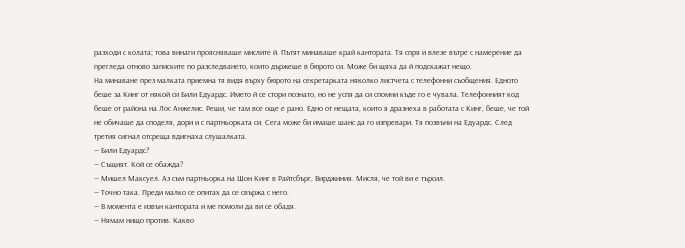разходи с колата; това винаги проясняваше мислите й. Пътят минаваше край кантората. Тя спря и влезе вътре с намерение да прегледа отново записките по разследването, които държеше в бюрото си. Може би щяха да й подскажат нещо.
На минаване през малката приемна тя видя върху бюрото на секретарката няколко листчета с телефонни съобщения. Едното беше за Кинг от някой си Били Едуардс. Името й се стори познато, но не успя да си спомни къде го е чувала. Телефонният код беше от района на Лос Анжелис. Реши, че там все още е рано. Едно от нещата, които я дразнеха в работата с Кинг, беше, че той не обичаше да споделя, дори и с партньорката си. Сега може би имаше шанс да го изпревари. Тя позвъни на Едуардс. След третия сигнал отсреща вдигнаха слушалката.
— Били Едуардс?
— Същият. Кой се обажда?
— Мишел Максуел. Аз съм партньорка на Шон Кинг в Райтсбърг, Вирджиния. Мисля, че той ви е търсил.
— Точно така. Преди малко се опитах да се свържа с него.
— В момента е извън кантората и ме помоли да ви се обадя.
— Нямам нищо против. Какво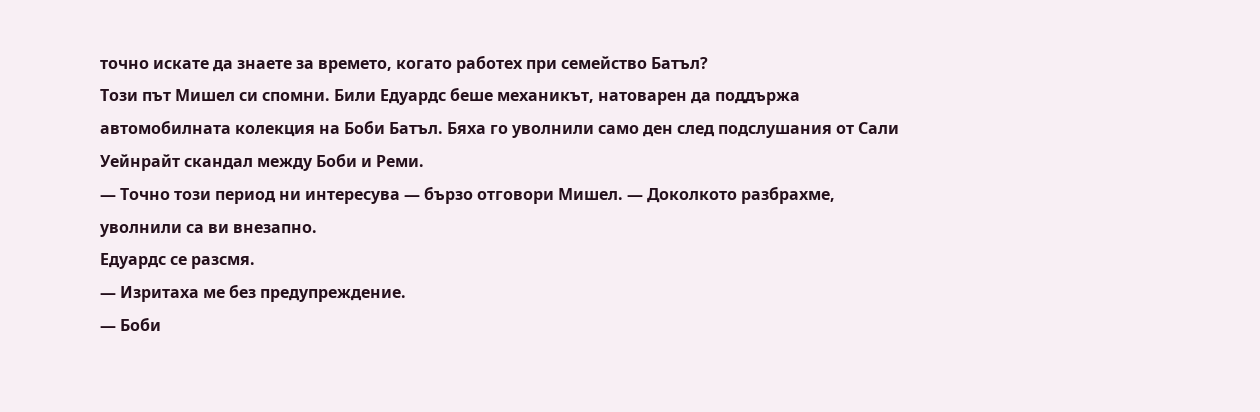точно искате да знаете за времето, когато работех при семейство Батъл?
Този път Мишел си спомни. Били Едуардс беше механикът, натоварен да поддържа автомобилната колекция на Боби Батъл. Бяха го уволнили само ден след подслушания от Сали Уейнрайт скандал между Боби и Реми.
— Точно този период ни интересува — бързо отговори Мишел. — Доколкото разбрахме, уволнили са ви внезапно.
Едуардс се разсмя.
— Изритаха ме без предупреждение.
— Боби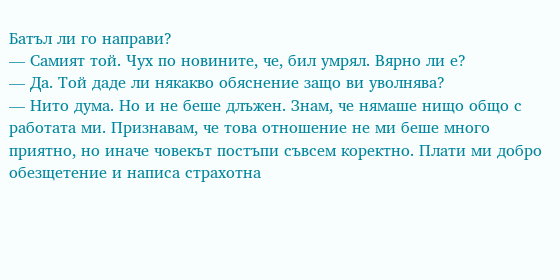Батъл ли го направи?
— Самият той. Чух по новините, че, бил умрял. Вярно ли е?
— Да. Той даде ли някакво обяснение защо ви уволнява?
— Нито дума. Но и не беше длъжен. Знам, че нямаше нищо общо с работата ми. Признавам, че това отношение не ми беше много приятно, но иначе човекът постъпи съвсем коректно. Плати ми добро обезщетение и написа страхотна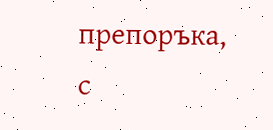препоръка, с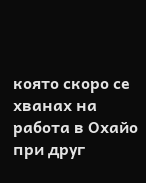която скоро се хванах на работа в Охайо при друг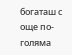богаташ с още по-голяма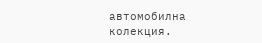автомобилна колекция.